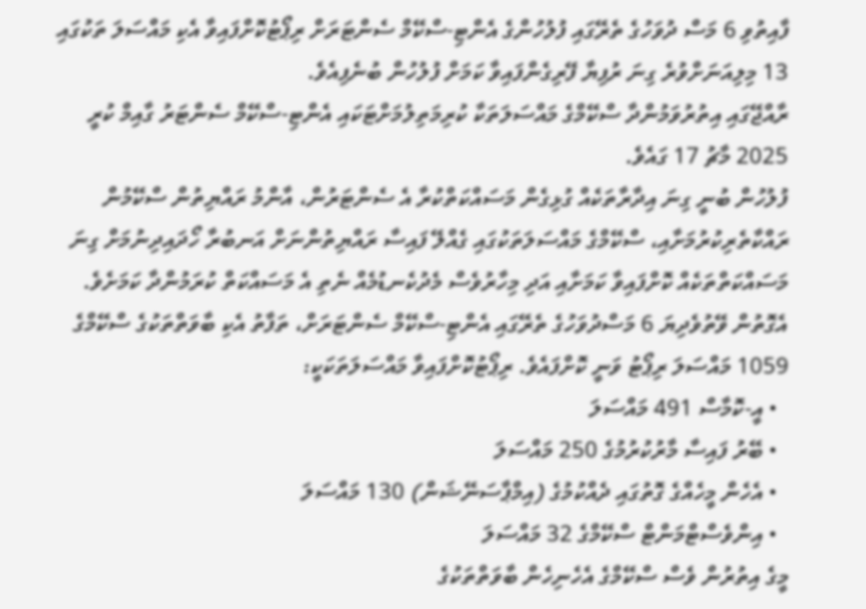ފާއިތުވި 6 މަސް ދުވަހުގެ ތެރޭގައި ފުލުހުންގެ އެންޓި-ސްކޭމް ސެންޓަރަށް ރިޕޯޓުކޮށްފައިވާ އެކި މައްސަލަ ތަކުގައި 13 މިލިއަނަށްވުރެ ގިނަ ރުފިޔާ ފޭރިގެންފައިވާ ކަމަށް ފުލުހުން ބުނެފިއެވެ.
ރާއްޖޭގައި އިތުރުވަމުންދާ ސްކޭމްގެ މައްސަލަތަކާ ކުރިމަތިލުމަށްޓަކައި އެންޓި-ސްކޭމް ސެންޓަރު ގާއިމް ކުރީ 2025 މާޗު 17 ގައެވެ.
ފުލުހުން ބުނީ ގިނަ އިދާރާތަކެއް ގުޅިގެން މަސައްކަތްކުރާ އެ ސެންޓަރުން، އާންމު ރައްޔިތުން ސްކޭމުން ރައްކާތެރިކުރުމަށާއި، ސްކޭމްގެ މައްސަލަތަކުގައި ގެއްލޭ ފައިސާ ރައްޔިތުންނަށް އަނބުރާ ހޯދައިދިނުމަށް ގިނަ މަސައްކަތްތަކެއް ކޮށްފައިވާ ކަމަށާއި އަދި މިހާރުވެސް މެދުކެނޑުމެއް ނެތި އެ މަސައްކަތް ކުރަމުންދާ ކަމަށެވެ.
އެގޮތުން ވޭތުވެދިޔަ 6 މަސްދުވަހުގެ ތެރޭގައި އެންޓި-ސްކޭމް ސެންޓަރަށް، ތަފާތު އެކި ބާވަތްތަކުގެ ސްކޭމްގެ 1059 މައްސަލަ ރިޕޯޓު ވަނީ ކޮށްފައެވެ. ރިޕޯޓުކޮށްފައިވާ މައްސަލަތަކަކީ:
  • އީ-ކޮމާސް 491 މައްސަލަ
  • ބޭރު ފައިސާ މާރުކުރުމުގެ 250 މައްސަލަ
  • އެހެން މީހެއްގެ ގޮތުގައި ދެއްކުމުގެ (އިމްޕާސަނޭޝަން) 130 މައްސަލަ
  • އިންވެސްޓްމަންޓް ސްކޭމްގެ 32 މައްސަލަ
މީގެ އިތުރުން ވެސް ސްކޭމްގެ އެހެނިހެން ބާވަތްތަކުގެ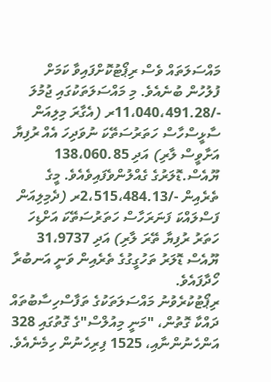މައްސަލަތައް ވެސް ރިޕޯޓުކޮށްފައިވާ ކަމަށް ފުލުހުން ބުނެއެވެ. މި މައްސަލަތަކުގައި ޖުމުލަ -/11،040،491.28ރ (އެގާރަ މިލިއަން ސާޅީސްހާސް ހަތަރުސަތޭކަ ނުވަދިހަ އެއް ރުފިޔާ އަށާވީސް ލާރި) އަދި 138،060.85 ޔޫއެސް.ޑޮލަރުގެ ގެއްލުންވެފައިވެއެވެ. މީގެ ތެރެއިން -/2،515،484.13ރ (ދެމިލިއަން ފަސްލައްކަ ފަނަރަހާސް ހަތަރުސަތޭކަ އަށްޑިހަ ހަތަރު ރުފިޔާ ތޭރަ ލާރި) އަދި 31،9737 ޔޫއެސް ޑޮލަރު ތަހުގީގުގެ ތެރެއިން ވަނީ އަނބުރާ ހޯދާފައެވެ.
ރިޕޯޓުކުރެވުނު މައްސަލަތަކުގެ ތަފާސްހިސާބުތައް ދައްކާ ގޮތުން، "މަނީ މިއުލްސް"ގެ ގޮތުގައި 328 އަންހެނުންނާއި، 1525 ފިރިހެނުން ހިމެނެއެވެ.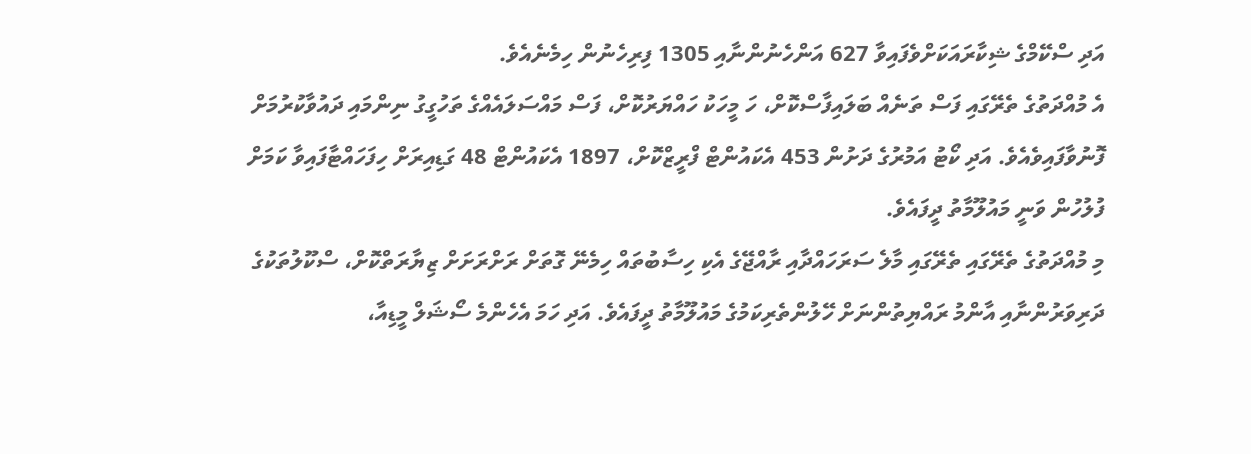އަދި ސްކޭމްގެ ޝިކާރައަކަށްވެފައިވާ 627 އަންހެނުންނާއި 1305 ފިރިހެނުން ހިމެނެއެވެ.
އެ މުއްދަތުގެ ތެރޭގައި ފަސް ތަނެއް ބަލައިފާސްކޮށް، ހަ މީހަކު ހައްޔަރުކޮށް، ފަސް މައްސަލައެއްގެ ތަހުގީގު ނިންމައި ދައުވާކުރުމަށް ފޮނުވާފައިވެއެވެ. އަދި ކޯޓު އަމުރުގެ ދަށުން 453 އެކައުންޓް ފްރީޒްކޮށް، 1897 އެކައުންޓް 48 ގަޑިއިރަށް ހިފަހައްޓާފައިވާ ކަމަށް ފުލުހުން ވަނީ މައުލޫމާތު ދީފައެވެ.
މި މުއްދަތުގެ ތެރޭގައި ތެރޭގައި މާލެ ސަރަހައްދާއި ރާއްޖޭގެ އެކި ހިސާބުތައް ހިމެނޭ ގޮތަށް ރަށްރަށަށް ޒިޔާރަތްކޮށް، ސްކޫލުތަކުގެ ދަރިވަރުންނާއި އާންމު ރައްޔިތުންނަށް ހޭލުންތެރިކަމުގެ މައުލޫމާތު ދީފައެވެ. އަދި ހަމަ އެހެންމެ ސޯޝަލް މީޑިއާ،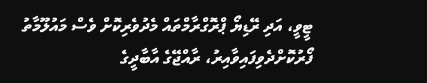ޓީވީ، އަދި ރޭޑިޔޯ ޕްރޮގްރާމްތައް މެދުވެރިކޮށް ވެސް މައުލޫމާތު ފޯރުކޮށްދެވިފައިވާއިރު، ރާއްޖޭގެ އާބާދީގެ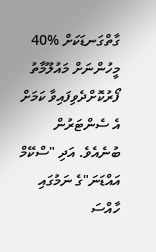ގާތްގަނޑަކަށް %40 މީހުންނަށް މައުލޫމާތު ފޯރުކޮށްދެވިފައިވާ ކަމަށް އެ ސެންޓަރުން ބުނެއެވެ. އަދި "ސްކޭމް އައްޑަނަ"ގެ ނަމުގައި ހާއްސަ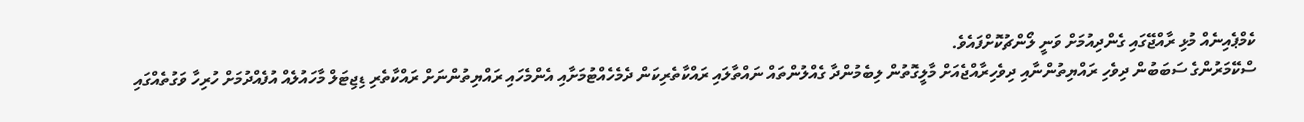ކެމްޕެއިނެއް މުޅި ރާއްޖޭގައި ގެންދިއުމަށް ވަނީ ލޯންޗުކޮށްފައެވެ.
ސްކޭމަރުންގެ ސަބަބުން ދިވެހި ރައްޔިތުންނާއި ދިވެހިރާއްޖެއަށް މާލީގޮތުން ލިބެމުންދާ ގެއްލުންތައް ނައްތާލައި ރައްކާތެރިކަން ދެމެހެއްޓުމަށާއި އެންމެހައި ރައްޔިތުންނަށް ރައްކާތެރި ޑިޖިޓަލް މާހައުލެއް އުފެއްދުމަށް ހުރިހާ ވަގުތެއްގައި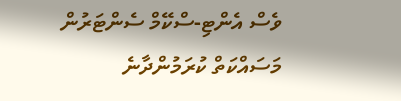ވެސް އެންޓި-ސްކޭމް ސެންޓަރުން މަސައްކަތް ކުރަމުންދާނެ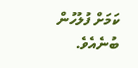ކަމަށް ފުލުހުން ބުނެއެވެ.